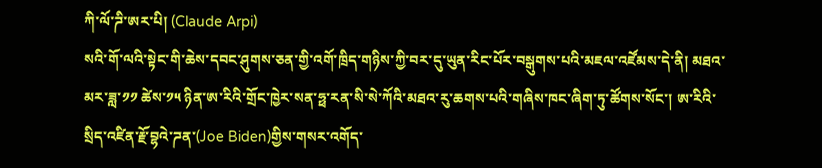ཀི་ལོ་ཌི་ཨར་པི། (Claude Arpi)
སའི་གོ་ལའི་སྟེང་གི་ཆེས་དབང་ཤུགས་ཅན་གྱི་འགོ་ཁྲིད་གཉིས་ཀྱི་བར་དུ་ཡུན་རིང་པོར་བསྒུགས་པའི་མཇལ་འཛོམས་དེ་ནི། མཐའ་མར་ཟླ་༡༡ ཚེས་༡༥ ཉིན་ཨ་རིའི་གྲོང་ཁྱེར་སན་ཧྥ་རན་སི་སེ་ཀོའི་མཐའ་རུ་ཆགས་པའི་གཞིས་ཁང་ཞིག་ཏུ་ཚོགས་སོང་། ཨ་རིའི་སྲིད་འཛིན་རྗོ་བྷའེ་ཌན་(Joe Biden)གྱིས་གསར་འགོད་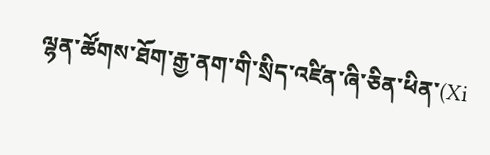ལྷན་ཚོགས་ཐོག་རྒྱ་ནག་གི་སྲིད་འཛིན་ཞི་ཅིན་ཕིན་(Xi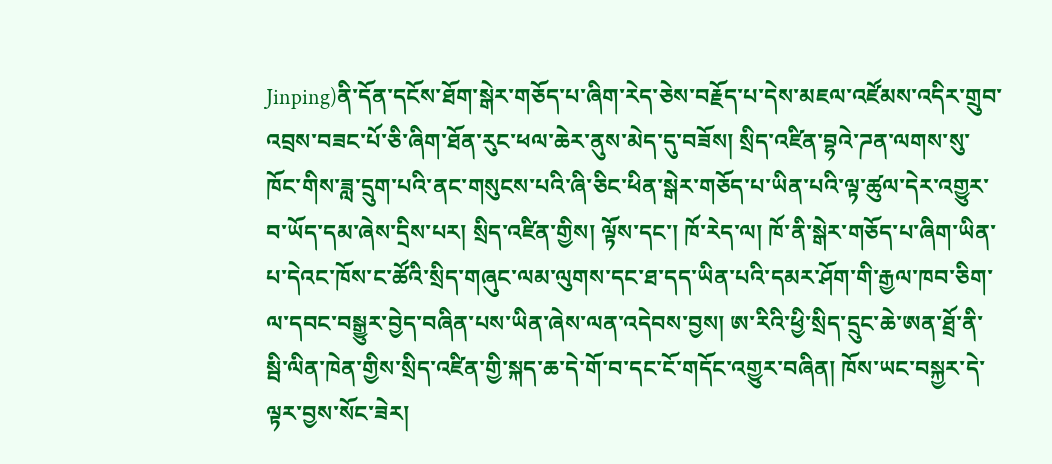Jinping)ནི་དོན་དངོས་ཐོག་སྒེར་གཅོད་པ་ཞིག་རེད་ཅེས་བརྗོད་པ་དེས་མཇལ་འཛོམས་འདིར་གྲུབ་འབྲས་བཟང་པོ་ཅི་ཞིག་ཐོན་རུང་ཕལ་ཆེར་ནུས་མེད་དུ་བཟོས། སྲིད་འཛིན་བྷའེ་ཌན་ལགས་སུ་ཁོང་གིས་ཟླ་དྲུག་པའི་ནང་གསུངས་པའི་ཞི་ཅིང་ཕིན་སྒེར་གཅོད་པ་ཡིན་པའི་ལྟ་ཚུལ་དེར་འགྱུར་བ་ཡོད་དམ་ཞེས་དྲིས་པར། སྲིད་འཛིན་གྱིས། ལྟོས་དང་། ཁོ་རེད་ལ། ཁོ་ནི་སྒེར་གཅོད་པ་ཞིག་ཡིན་པ་དེའང་ཁོས་ང་ཚོའི་སྲིད་གཞུང་ལམ་ལུགས་དང་ཐ་དད་ཡིན་པའི་དམར་ཤོག་གི་རྒྱལ་ཁབ་ཅིག་ལ་དབང་བསྒྱུར་བྱེད་བཞིན་པས་ཡིན་ཞེས་ལན་འདེབས་བྱས། ཨ་རིའི་ཕྱི་སྲིད་དྲུང་ཆེ་ཨན་ཐྲོ་ནི་སྦི་ལིན་ཁེན་གྱིས་སྲིད་འཛིན་གྱི་སྐད་ཆ་དེ་གོ་བ་དང་ངོ་གདོང་འགྱུར་བཞིན། ཁོས་ཡང་བསྐྱར་དེ་ལྟར་བྱས་སོང་ཟེར།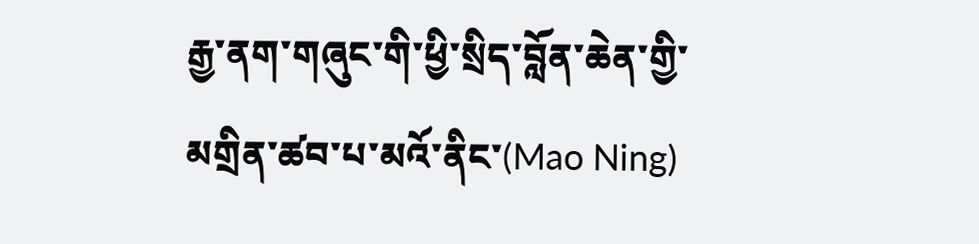རྒྱ་ནག་གཞུང་གི་ཕྱི་སྲིད་བློན་ཆེན་གྱི་མགྲིན་ཚབ་པ་མའོ་ནིང་(Mao Ning)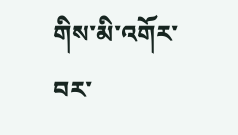གིས་མི་འགོར་བར་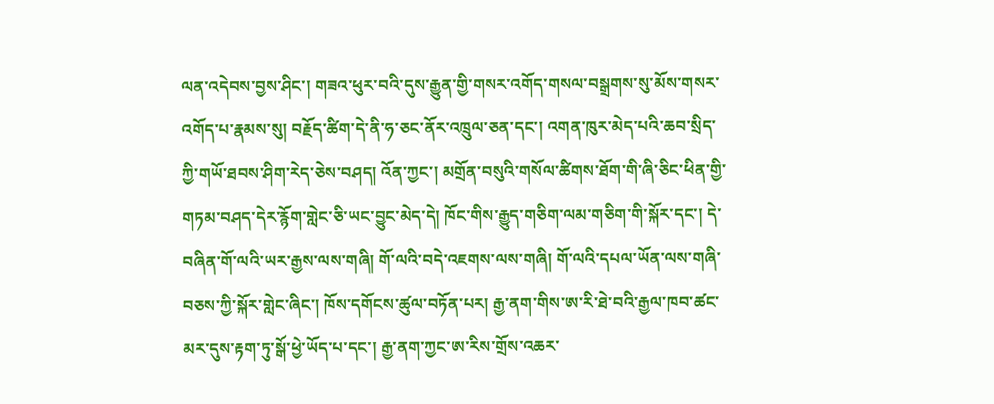ལན་འདེབས་བྱས་ཤིང་། གཟའ་ཕུར་བའི་དུས་རྒྱུན་གྱི་གསར་འགོད་གསལ་བསྒྲགས་སུ་མོས་གསར་འགོད་པ་རྣམས་སུ། བརྗོད་ཚིག་དེ་ནི་ཧ་ཅང་ནོར་འཁྲུལ་ཅན་དང་། འགན་ཁུར་མེད་པའི་ཆབ་སྲིད་ཀྱི་གཡོ་ཐབས་ཤིག་རེད་ཅེས་བཤད། འོན་ཀྱང་། མགྲོན་བསུའི་གསོལ་ཚིགས་ཐོག་གི་ཞི་ཅིང་ཕིན་གྱི་གཏམ་བཤད་དེར་རྙོག་གླེང་ཅི་ཡང་བྱུང་མེད་དེ། ཁོང་གིས་རྒྱུད་གཅིག་ལམ་གཅིག་གི་སྐོར་དང་། དེ་བཞིན་གོ་ལའི་ཡར་རྒྱས་ལས་གཞི། གོ་ལའི་བདེ་འཇགས་ལས་གཞི། གོ་ལའི་དཔལ་ཡོན་ལས་གཞི་བཅས་ཀྱི་སྐོར་གླེང་ཞིང་། ཁོས་དགོངས་ཚུལ་བཏོན་པར། རྒྱ་ནག་གིས་ཨ་རི་ཐེ་བའི་རྒྱལ་ཁབ་ཚང་མར་དུས་རྟག་ཏུ་སྒོ་ཕྱེ་ཡོད་པ་དང་། རྒྱ་ནག་ཀྱང་ཨ་རིས་གྲོས་འཆར་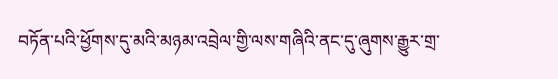བཏོན་པའི་ཕྱོགས་དུ་མའི་མཉམ་འབྲེལ་གྱི་ལས་གཞིའི་ནང་དུ་ཞུགས་རྒྱུར་གྲ་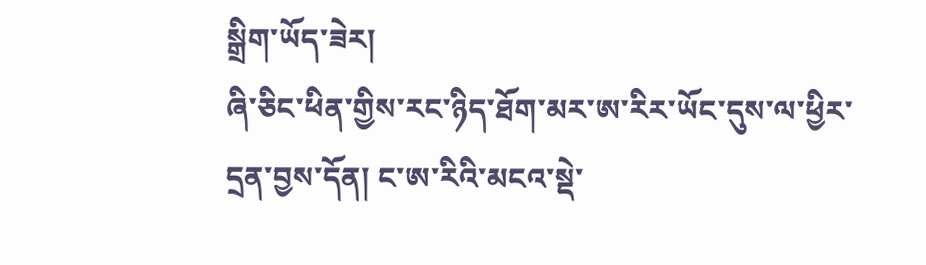སྒྲིག་ཡོད་ཟེར།
ཞི་ཅིང་ཕིན་གྱིས་རང་ཉིད་ཐོག་མར་ཨ་རིར་ཡོང་དུས་ལ་ཕྱིར་དྲན་བྱས་དོན། ང་ཨ་རིའི་མངའ་སྡེ་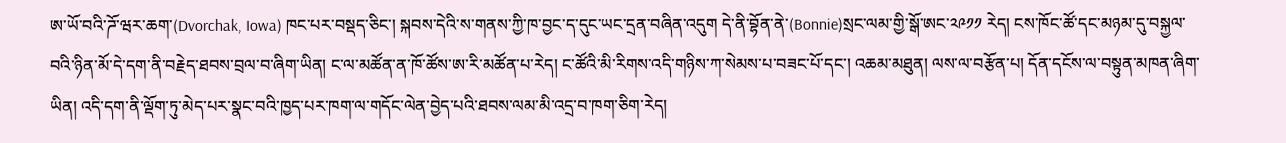ཨ་ཡོ་བའི་ཌོ་ཝར་ཆག་(Dvorchak, Iowa) ཁང་པར་བསྡད་ཅིང་། སྐབས་དེའི་ས་གནས་ཀྱི་ཁ་བྱང་ད་དུང་ཡང་དྲན་བཞིན་འདུག དེ་ནི་བྷོན་ནེ་(Bonnie)སྲང་ལམ་གྱི་སྒོ་ཨང་༢༩༡༡ རེད། ངས་ཁོང་ཚོ་དང་མཉམ་དུ་བསྐྱལ་བའི་ཉིན་མོ་དེ་དག་ནི་བརྗེད་ཐབས་བྲལ་བ་ཞིག་ཡིན། ང་ལ་མཚོན་ན་ཁོ་ཚོས་ཨ་རི་མཚོན་པ་རེད། ང་ཚོའི་མི་རིགས་འདི་གཉིས་ཀ་སེམས་པ་བཟང་པོ་དང་། འཆམ་མཐུན། ལས་ལ་བརྩོན་པ། དོན་དངོས་ལ་བསྟུན་མཁན་ཞིག་ཡིན། འདི་དག་ནི་ལྡོག་ཏུ་མེད་པར་སྣང་བའི་ཁྱད་པར་ཁག་ལ་གདོང་ལེན་བྱེད་པའི་ཐབས་ལམ་མི་འདྲ་བ་ཁག་ཅིག་རེད།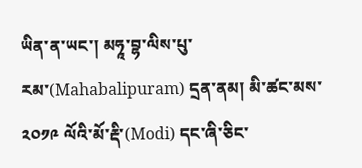ཡིན་ན་ཡང་། མཧཱ་བྷ་ལིས་པུ་རམ་(Mahabalipuram) དྲན་ནམ། མི་ཚང་མས་༢༠༡༩ ལོའི་མོ་རྡི་(Modi) དང་ཞི་ཅིང་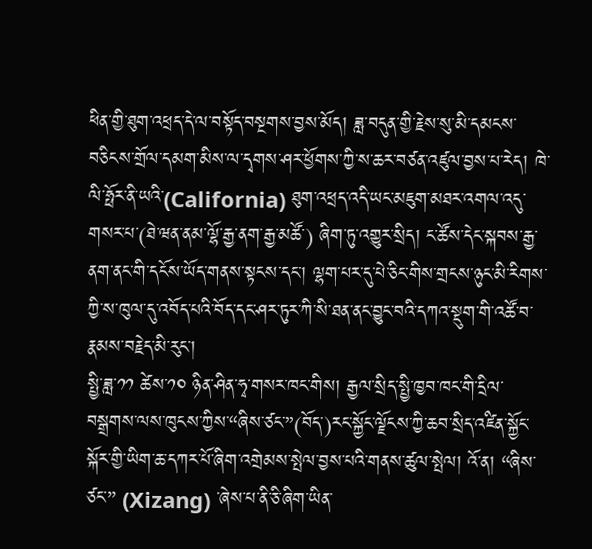ཕིན་གྱི་ཐུག་འཕྲད་དེ་ལ་བསྟོད་བསྔགས་བྱས་མོད། ཟླ་བདུན་གྱི་རྗེས་སུ་མི་དམངས་བཅིངས་གྲོལ་དམག་མིས་ལ་དྭགས་ཤར་ཕྱོགས་ཀྱི་ས་ཆར་བཙན་འཛུལ་བྱས་པ་རེད། ཁེ་ལི་ཧྥོར་ནི་ཡའི་(California) ཐུག་འཕྲད་འདི་ཡང་མཇུག་མཐར་འགལ་འདུ་གསར་པ་(ཐེ་ཝན་ནམ་ལྷོ་རྒྱ་ནག་རྒྱ་མཚོ་) ཞིག་ཏུ་འགྱུར་སྲིད། ང་ཚོས་དེང་སྐབས་རྒྱ་ནག་ནང་གི་དངོས་ཡོད་གནས་སྟངས་དང་། ལྷག་པར་དུ་པེ་ཅིང་གིས་གྲངས་ཉུང་མི་རིགས་ཀྱི་ས་ཁུལ་དུ་འབོད་པའི་བོད་དང་ཤར་ཏུར་ཀི་སི་ཐན་ནང་བྱུང་བའི་དཀའ་སྡུག་གི་འཚོ་བ་རྣམས་བརྗེད་མི་རུང་།
སྤྱི་ཟླ་༡༡ ཚེས་༡༠ ཉིན་ཤིན་ཧྭ་གསར་ཁང་གིས། རྒྱལ་སྲིད་སྤྱི་ཁྱབ་ཁང་གི་དྲིལ་བསྒྲགས་ལས་ཁུངས་ཀྱིས་“ཞིས་ཙང་”(བོད་)རང་སྐྱོང་ལྗོངས་ཀྱི་ཆབ་སྲིད་འཛིན་སྐྱོང་སྐོར་གྱི་ཡིག་ཆ་དཀར་པོ་ཞིག་འགྲེམས་སྤེལ་བྱས་པའི་གནས་ཚུལ་སྤེལ། འོ་ན། “ཞིས་ཙང་” (Xizang) ་ཞེས་པ་ནི་ཅི་ཞིག་ཡིན་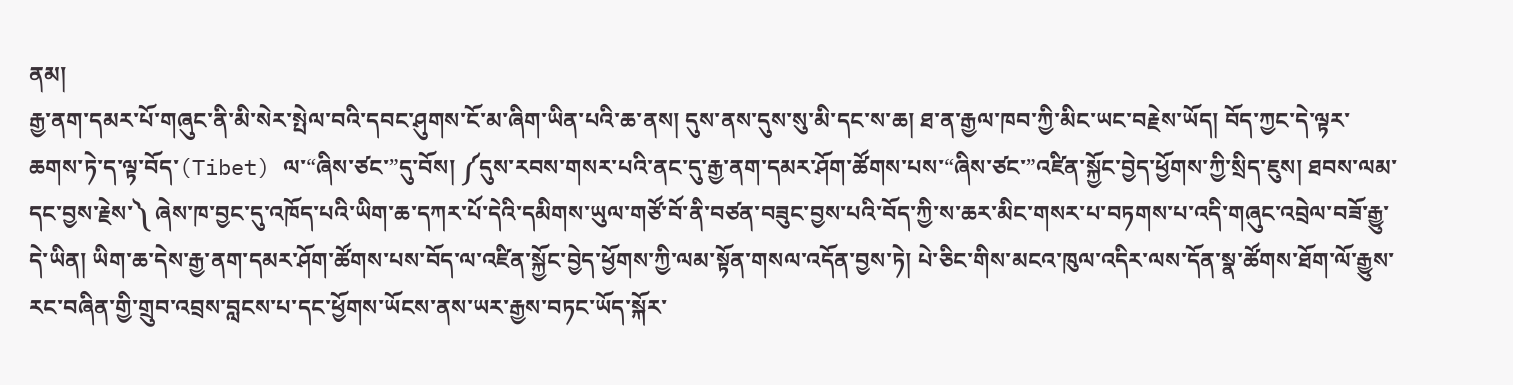ནམ།
རྒྱ་ནག་དམར་པོ་གཞུང་ནི་མི་སེར་སྤེལ་བའི་དབང་ཤུགས་ངོ་མ་ཞིག་ཡིན་པའི་ཆ་ནས། དུས་ནས་དུས་སུ་མི་དང་ས་ཆ། ཐ་ན་རྒྱལ་ཁབ་ཀྱི་མིང་ཡང་བརྗེས་ཡོད། བོད་ཀྱང་དེ་ལྟར་ཆགས་ཏེ་ད་ལྟ་བོད་(Tibet) ལ་“ཞིས་ཙང་”དུ་བོས། ༼དུས་རབས་གསར་པའི་ནང་དུ་རྒྱ་ནག་དམར་ཤོག་ཚོགས་པས་“ཞིས་ཙང་”འཛིན་སྐྱོང་བྱེད་ཕྱོགས་ཀྱི་སྲིད་ཇུས། ཐབས་ལམ་དང་བྱས་རྗེས་༽ ཞེས་ཁ་བྱང་དུ་འཁོད་པའི་ཡིག་ཆ་དཀར་པོ་དེའི་དམིགས་ཡུལ་གཙོ་བོ་ནི་བཙན་བཟུང་བྱས་པའི་བོད་ཀྱི་ས་ཆར་མིང་གསར་པ་བཏགས་པ་འདི་གཞུང་འབྲེལ་བཟོ་རྒྱུ་དེ་ཡིན། ཡིག་ཆ་དེས་རྒྱ་ནག་དམར་ཤོག་ཚོགས་པས་བོད་ལ་འཛིན་སྐྱོང་བྱེད་ཕྱོགས་ཀྱི་ལམ་སྟོན་གསལ་འདོན་བྱས་ཏེ། པེ་ཅིང་གིས་མངའ་ཁུལ་འདིར་ལས་དོན་སྣ་ཚོགས་ཐོག་ལོ་རྒྱུས་རང་བཞིན་གྱི་གྲུབ་འབྲས་བླངས་པ་དང་ཕྱོགས་ཡོངས་ནས་ཡར་རྒྱས་བཏང་ཡོད་སྐོར་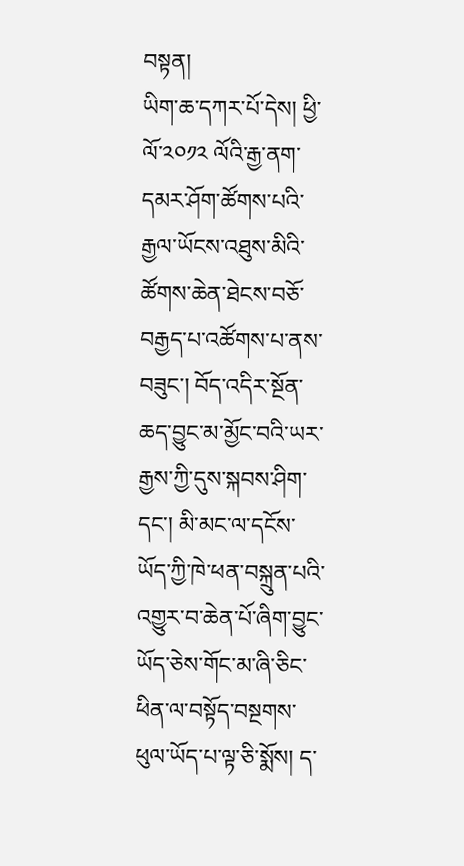བསྟན།
ཡིག་ཆ་དཀར་པོ་དེས། ཕྱི་ལོ་༢༠༡༢ ལོའི་རྒྱ་ནག་དམར་ཤོག་ཚོགས་པའི་རྒྱལ་ཡོངས་འཐུས་མིའི་ཚོགས་ཆེན་ཐེངས་བཅོ་བརྒྱད་པ་འཚོགས་པ་ནས་བཟུང་། བོད་འདིར་སྔོན་ཆད་བྱུང་མ་མྱོང་བའི་ཡར་རྒྱས་ཀྱི་དུས་སྐབས་ཤིག་དང་། མི་མང་ལ་དངོས་ཡོད་ཀྱི་ཁེ་ཕན་བསྐྲུན་པའི་འགྱུར་བ་ཆེན་པོ་ཞིག་བྱུང་ཡོད་ཅེས་གོང་མ་ཞི་ཅིང་ཕིན་ལ་བསྟོད་བསྔགས་ཕུལ་ཡོད་པ་ལྟ་ཅི་སྨོས། ད་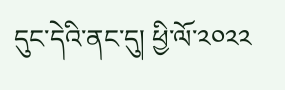དུང་དེའི་ནང་དུ། ཕྱི་ལོ་༢༠༢༢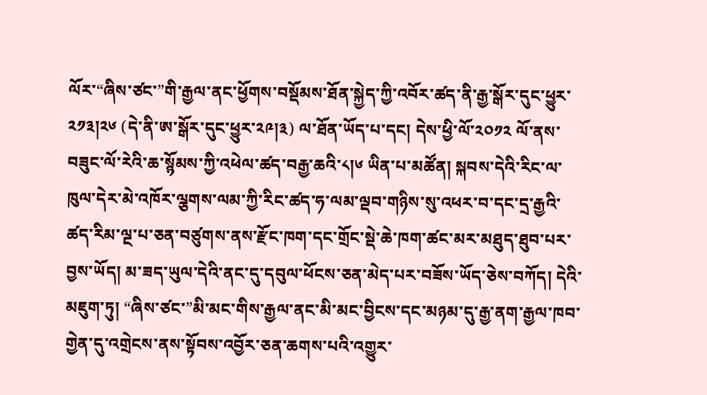ལོར་“ཞིས་ཙང་”གི་རྒྱལ་ནང་ཕྱོགས་བསྡོམས་ཐོན་སྐྱེད་ཀྱི་འབོར་ཚད་ནི་རྒྱ་སྒོར་དུང་ཕྱུར་༢༡༣།༢༦ (དེ་ནི་ཨ་སྒོར་དུང་ཕྱུར་༢༩།༣) ལ་ཐོན་ཡོད་པ་དང། དེས་ཕྱི་ལོ་༢༠༡༢ ལོ་ནས་བཟུང་ལོ་རེའི་ཆ་སྙོམས་ཀྱི་འཕེལ་ཚད་བརྒྱ་ཆའི་༨།༦ ཡིན་པ་མཚོན། སྐབས་དེའི་རིང་ལ་ཁུལ་དེར་མེ་འཁོར་ལྕགས་ལམ་ཀྱི་རིང་ཚད་ཧ་ལམ་ལྡབ་གཉིས་སུ་འཕར་བ་དང་དྲ་རྒྱའི་ཚད་རིམ་ལྔ་པ་ཅན་བཙུགས་ནས་རྫོང་ཁག་དང་གྲོང་སྡེ་ཆེ་ཁག་ཚང་མར་མཐུད་ཐུབ་པར་བྱས་ཡོད། མ་ཟད་ཡུལ་དེའི་ནང་དུ་དབུལ་ཕོངས་ཅན་མེད་པར་བཟོས་ཡོད་ཅེས་བཀོད། དེའི་མཇུག་ཏུ། “ཞིས་ཙང་”མི་མང་གིས་རྒྱལ་ནང་མི་མང་བྱིངས་དང་མཉམ་དུ་རྒྱ་ནག་རྒྱལ་ཁབ་གྱེན་དུ་འགྲེངས་ནས་སྟོབས་འབྱོར་ཅན་ཆགས་པའི་འགྱུར་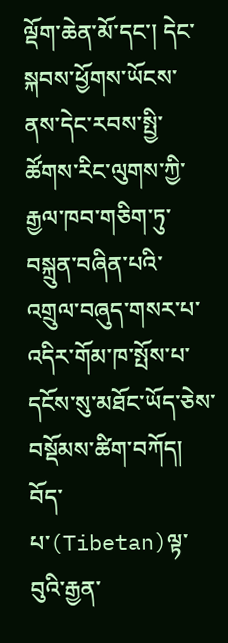ལྡོག་ཆེན་མོ་དང་། དེང་སྐབས་ཕྱོགས་ཡོངས་ནས་དེང་རབས་སྤྱི་ཚོགས་རིང་ལུགས་ཀྱི་རྒྱལ་ཁབ་གཅིག་ཏུ་བསྐྲུན་བཞིན་པའི་འགྲུལ་བཞུད་གསར་པ་འདིར་གོམ་ཁ་སྤོས་པ་དངོས་སུ་མཐོང་ཡོད་ཅེས་བསྡོམས་ཚིག་བཀོད། བོད་པ་(Tibetan)ལྟ་བུའི་རྒྱན་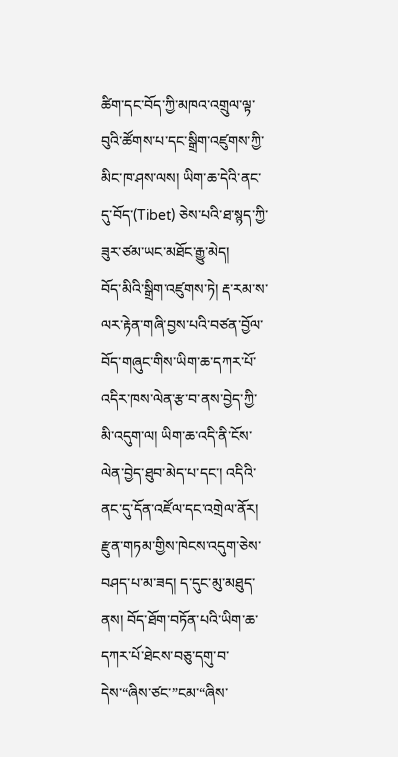ཚིག་དང་བོད་ཀྱི་མཁའ་འགྲུལ་ལྟ་བུའི་ཚོགས་པ་དང་སྒྲིག་འཛུགས་ཀྱི་མིང་ཁ་ཤས་ལས། ཡིག་ཆ་དེའི་ནང་དུ་བོད་(Tibet) ཅེས་པའི་ཐ་སྙད་ཀྱི་ཟུར་ཙམ་ཡང་མཐོང་རྒྱུ་མེད།
བོད་མིའི་སྒྲིག་འཛུགས་ཏེ། རྡ་རམ་ས་ལར་རྟེན་གཞི་བྱས་པའི་བཙན་བྱོལ་བོད་གཞུང་གིས་ཡིག་ཆ་དཀར་པོ་འདིར་ཁས་ལེན་རྩ་བ་ནས་བྱེད་ཀྱི་མི་འདུག་ལ། ཡིག་ཆ་འདི་ནི་ངོས་ལེན་བྱེད་ཐུབ་མེད་པ་དང་། འདིའི་ནང་དུ་དོན་འཛོལ་དང་འགྲེལ་ནོར། རྫུན་གཏམ་གྱིས་ཁེངས་འདུག་ཅེས་བཤད་པ་མ་ཟད། ད་དུང་མུ་མཐུད་ནས། བོད་ཐོག་བཏོན་པའི་ཡིག་ཆ་དཀར་པོ་ཐེངས་བཅུ་དགུ་བ་དེས་“ཞིས་ཙང་”ངམ་“ཞིས་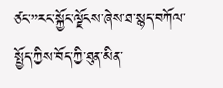ཙང་”རང་སྐྱོང་ལྗོངས་ཞེས་ཐ་སྙད་བཀོལ་སྤྱོད་ཀྱིས་བོད་ཀྱི་ཐུན་མིན་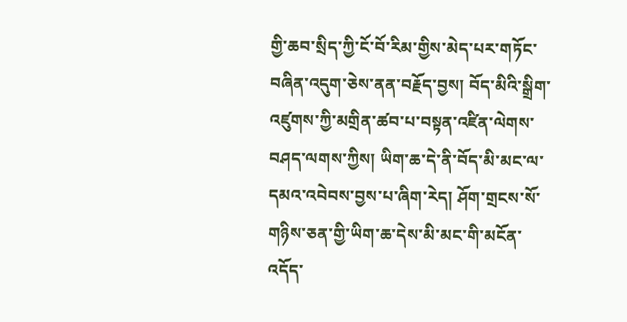གྱི་ཆབ་སྲིད་ཀྱི་ངོ་བོ་རིམ་གྱིས་མེད་པར་གཏོང་བཞིན་འདུག་ཅེས་ནན་བརྗོད་བྱས། བོད་མིའི་སྒྲིག་འཛུགས་ཀྱི་མགྲིན་ཚབ་པ་བསྟན་འཛིན་ལེགས་བཤད་ལགས་ཀྱིས། ཡིག་ཆ་དེ་ནི་བོད་མི་མང་ལ་དམའ་འབེབས་བྱས་པ་ཞིག་རེད། ཤོག་གྲངས་སོ་གཉིས་ཅན་གྱི་ཡིག་ཆ་དེས་མི་མང་གི་མངོན་འདོད་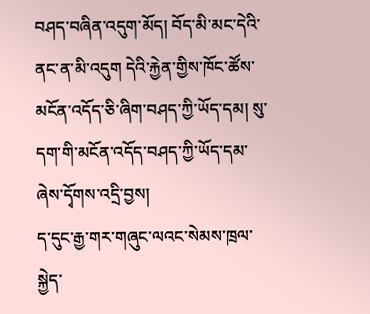བཤད་བཞིན་འདུག་མོད། བོད་མི་མང་དེའི་ནང་ན་མི་འདུག དེའི་རྐྱེན་གྱིས་ཁོང་ཚོས་མངོན་འདོད་ཅི་ཞིག་བཤད་ཀྱི་ཡོད་དམ། སུ་དག་གི་མངོན་འདོད་བཤད་ཀྱི་ཡོད་དམ་ཞེས་དྭོགས་འདྲི་བྱས།
ད་དུང་རྒྱ་གར་གཞུང་ལའང་སེམས་ཁྲལ་སྐྱེད་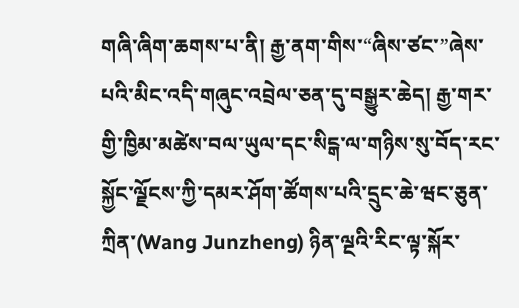གཞི་ཞིག་ཆགས་པ་ནི། རྒྱ་ནག་གིས་“ཞིས་ཙང་”ཞེས་པའི་མིང་འདི་གཞུང་འབྲེལ་ཅན་དུ་བསྒྱུར་ཆེད། རྒྱ་གར་གྱི་ཁྱིམ་མཚེས་བལ་ཡུལ་དང་སིངྒ་ལ་གཉིས་སུ་བོད་རང་སྐྱོང་ལྗོངས་ཀྱི་དམར་ཤོག་ཚོགས་པའི་དྲུང་ཆེ་ཝང་ཅུན་ཀྲིན་(Wang Junzheng) ཉིན་ལྔའི་རིང་ལྟ་སྐོར་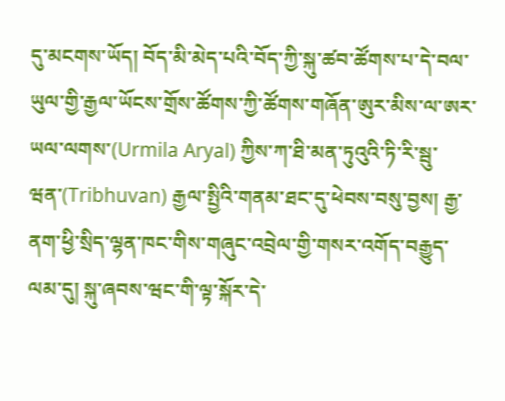དུ་མངགས་ཡོད། བོད་མི་མེད་པའི་བོད་ཀྱི་སྐུ་ཚབ་ཚོགས་པ་དེ་བལ་ཡུལ་གྱི་རྒྱལ་ཡོངས་གྲོས་ཚོགས་ཀྱི་ཚོགས་གཞོན་ཨུར་མིས་ལ་ཨར་ཡལ་ལགས་(Urmila Aryal) ཀྱིས་ཀ་ཐི་མན་ཏུའུའི་ཏི་རི་སྦུ་ཝན་(Tribhuvan) རྒྱལ་སྤྱིའི་གནམ་ཐང་དུ་ཕེབས་བསུ་བྱས། རྒྱ་ནག་ཕྱི་སྲིད་ལྷན་ཁང་གིས་གཞུང་འབྲེལ་གྱི་གསར་འགོད་བརྒྱུད་ལམ་དུ། སྐུ་ཞབས་ཝང་གི་ལྟ་སྐོར་དེ་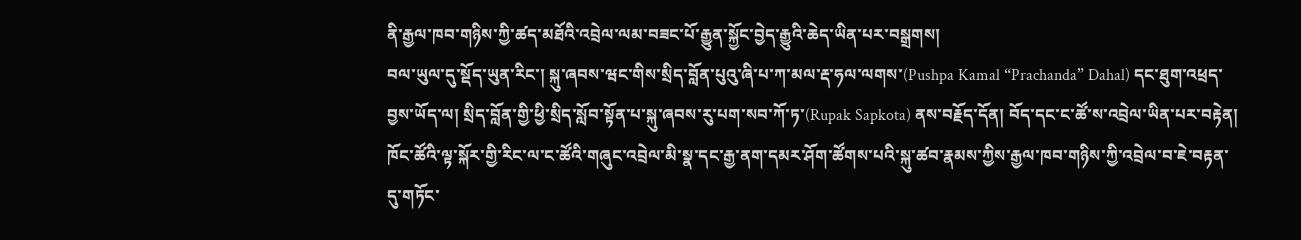ནི་རྒྱལ་ཁབ་གཉིས་ཀྱི་ཚད་མཐོའི་འབྲེལ་ལམ་བཟང་པོ་རྒྱུན་སྐྱོང་བྱེད་རྒྱུའི་ཆེད་ཡིན་པར་བསྒྲགས།
བལ་ཡུལ་དུ་སྡོད་ཡུན་རིང་། སྐུ་ཞབས་ཝང་གིས་སྲིད་བློན་པུའུ་ཞི་པ་ཀ་མལ་རྡ་ཧལ་ལགས་(Pushpa Kamal “Prachanda” Dahal) དང་ཐུག་འཕྲད་བྱས་ཡོད་ལ། སྲིད་བློན་གྱི་ཕྱི་སྲིད་སློབ་སྟོན་པ་སྐུ་ཞབས་རུ་པག་སབ་ཀོ་ཏ་(Rupak Sapkota) ནས་བརྗོད་དོན། བོད་དང་ང་ཚོ་ས་འབྲེལ་ཡིན་པར་བརྟེན། ཁོང་ཚོའི་ལྟ་སྐོར་གྱི་རིང་ལ་ང་ཚོའི་གཞུང་འབྲེལ་མི་སྣ་དང་རྒྱ་ནག་དམར་ཤོག་ཚོགས་པའི་སྐུ་ཚབ་རྣམས་ཀྱིས་རྒྱལ་ཁབ་གཉིས་ཀྱི་འབྲེལ་བ་ཇེ་བརྟན་དུ་གཏོང་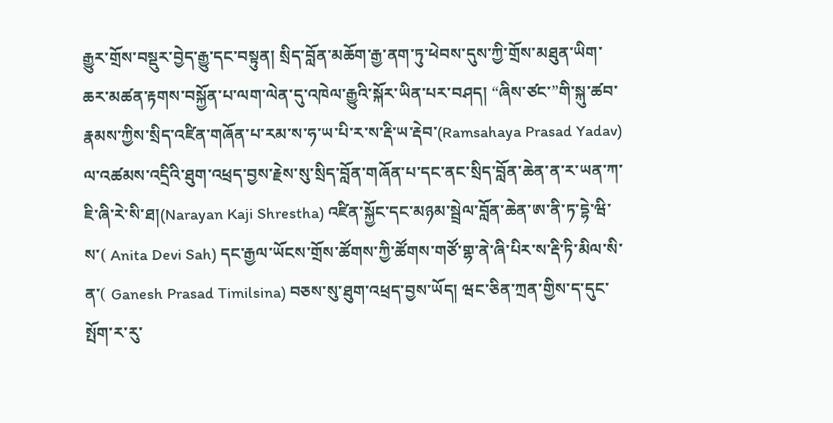རྒྱུར་གྲོས་བསྡུར་བྱེད་རྒྱུ་དང་བསྟུན། སྲིད་བློན་མཆོག་རྒྱ་ནག་ཏུ་ཕེབས་དུས་ཀྱི་གྲོས་མཐུན་ཡིག་ཆར་མཚན་རྟགས་བསྐྱོན་པ་ལག་ལེན་དུ་འཁེལ་རྒྱུའི་སྐོར་ཡིན་པར་བཤད། “ཞིས་ཙང་”གི་སྐུ་ཚབ་རྣམས་ཀྱིས་སྲིད་འཛིན་གཞོན་པ་རམ་ས་ཧ་ཡ་པི་ར་ས་རྡི་ཡ་རྡེབ་(Ramsahaya Prasad Yadav) ལ་འཚམས་འདྲིའི་ཐུག་འཕྲད་བྱས་རྗེས་སུ་སྲིད་བློན་གཞོན་པ་དང་ནང་སྲིད་བློན་ཆེན་ན་ར་ཡན་ཀ་ཇི་ཞི་རེ་སི་ཐ།(Narayan Kaji Shrestha) འཛིན་སྐྱོང་དང་མཉམ་སྦྲེལ་བློན་ཆེན་ཨ་ནི་ཏ་དྷེ་ཝི་ས་( Anita Devi Sah) དང་རྒྱལ་ཡོངས་གྲོས་ཚོགས་ཀྱི་ཚོགས་གཙོ་གྷ་ནེ་ཞི་པིར་ས་རྡི་ཏི་མིལ་སི་ན་( Ganesh Prasad Timilsina) བཅས་སུ་ཐུག་འཕྲད་བྱས་ཡོད། ཝང་ཅིན་ཀྲན་གྱིས་ད་དུང་སྤོག་ར་རུ་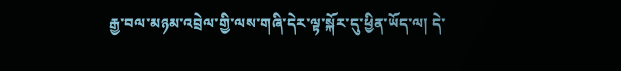རྒྱ་བལ་མཉམ་འབྲེལ་གྱི་ལས་གཞི་དེར་ལྟ་སྐོར་དུ་ཕྱིན་ཡོད་ལ། དེ་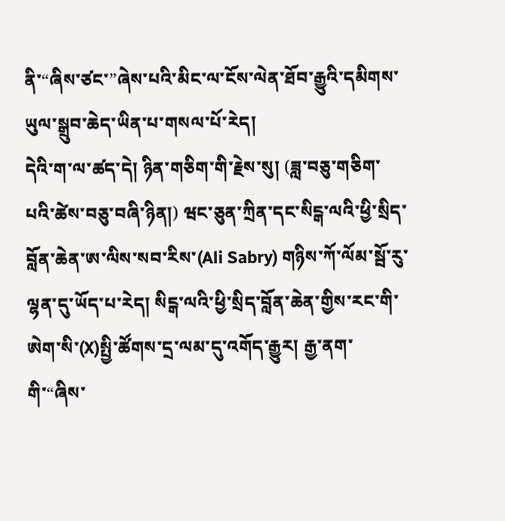ནི་“ཞིས་ཙང་”ཞེས་པའི་མིང་ལ་ངོས་ལེན་ཐོབ་རྒྱུའི་དམིགས་ཡུལ་སྒྲུབ་ཆེད་ཡིན་པ་གསལ་པོ་རེད།
དེའི་ག་ལ་ཚད་དེ། ཉིན་གཅིག་གི་རྗེས་སུ། (ཟླ་བཅུ་གཅིག་པའི་ཚེས་བཅུ་བཞི་ཉིན།) ཝང་ཅུན་ཀྲིན་དང་སིངྒ་ལའི་ཕྱི་སྲིད་བློན་ཆེན་ཨ་ལིས་སབ་རིས་(Ali Sabry) གཉིས་ཀོ་ལོམ་སྦོ་རུ་ལྷན་དུ་ཡོད་པ་རེད། སིངྒ་ལའི་ཕྱི་སྲིད་བློན་ཆེན་གྱིས་རང་གི་ཨེག་སི་(X)སྤྱི་ཚོགས་དྲ་ལམ་དུ་འགོད་རྒྱུར། རྒྱ་ནག་གི་“ཞིས་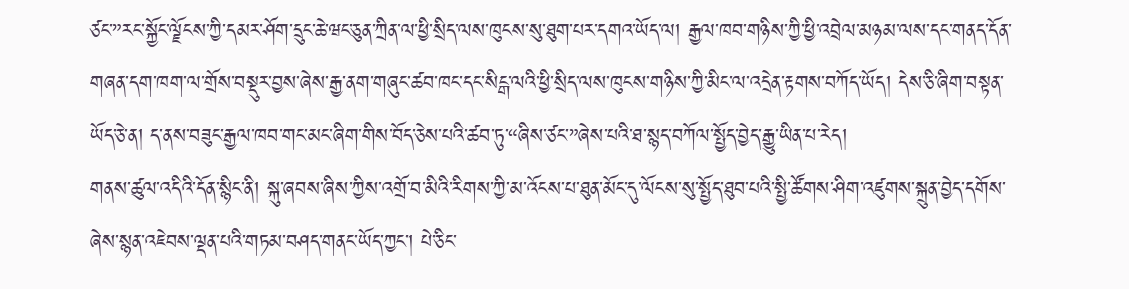ཙང་”རང་སྐྱོང་ལྗོངས་ཀྱི་དམར་ཤོག་དྲུང་ཆེ་ཝང་ཅུན་ཀྲིན་ལ་ཕྱི་སྲིད་ལས་ཁུངས་སུ་ཐུག་པར་དགའ་ཡོད་ལ། རྒྱལ་ཁབ་གཉིས་ཀྱི་ཕྱི་འབྲེལ་མཉམ་ལས་དང་གནད་དོན་གཞན་དག་ཁག་ལ་གྲོས་བསྡུར་བྱས་ཞེས་རྒྱ་ནག་གཞུང་ཚབ་ཁང་དང་སིངྒ་ལའི་ཕྱི་སྲིད་ལས་ཁུངས་གཉིས་ཀྱི་མིང་ལ་འདྲེན་རྟགས་བཀོད་ཡོད། དེས་ཅི་ཞིག་བསྟན་ཡོད་ཅེ་ན། ད་ནས་བཟུང་རྒྱལ་ཁབ་གང་མང་ཞིག་གིས་བོད་ཅེས་པའི་ཚབ་ཏུ་“ཞིས་ཙང་”ཞེས་པའི་ཐ་སྙད་བཀོལ་སྤྱོད་བྱེད་རྒྱུ་ཡིན་པ་རེད།
གནས་ཚུལ་འདིའི་དོན་སྙིང་ནི། སྐུ་ཞབས་ཞིས་ཀྱིས་འགྲོ་བ་མིའི་རིགས་ཀྱི་མ་འོངས་པ་ཐུན་མོང་དུ་ལོངས་སུ་སྤྱོད་ཐུབ་པའི་སྤྱི་ཚོགས་ཤིག་འཛུགས་སྐྲུན་བྱེད་དགོས་ཞེས་སྙན་འཇེབས་ལྡན་པའི་གཏམ་བཤད་གནང་ཡོད་ཀྱང་། པེ་ཅིང་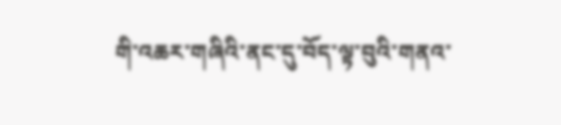གི་འཆར་གཞིའི་ནང་དུ་བོད་ལྟ་བུའི་གནའ་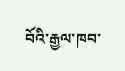བོའི་རྒྱལ་ཁབ་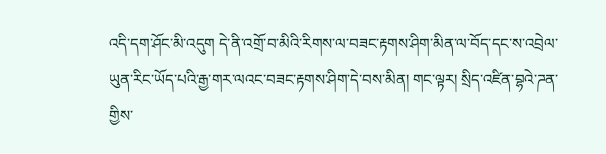འདི་དག་ཤོང་མི་འདུག དེ་ནི་འགྲོ་བ་མིའི་རིགས་ལ་བཟང་རྟགས་ཤིག་མིན་ལ་བོད་དང་ས་འབྲེལ་ཡུན་རིང་ཡོད་པའི་རྒྱ་གར་ལའང་བཟང་རྟགས་ཤིག་དེ་བས་མིན། གང་ལྟར། སྲིད་འཛིན་བྷའེ་ཌན་གྱིས་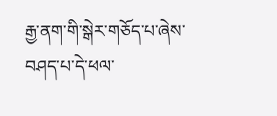རྒྱ་ནག་གི་སྒེར་གཅོད་པ་ཞེས་བཤད་པ་དེ་ཕལ་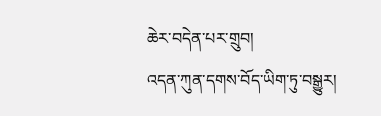ཆེར་བདེན་པར་གྲུབ།
འདན་ཀུན་དགས་བོད་ཡིག་ཏུ་བསྒྱུར།